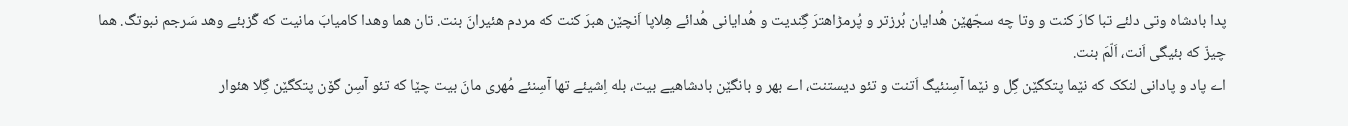پدا بادشاه وتی دلئے تبا کارَ کنت و وتا چه سجّهێن هُدایان بُرزتر و پُرمڑاهترَ گِندیت و هُدایانی هُدائے هِلاپا اَنچێن هبرَ کنت که مردم هئیرانَ بنت. تان هما وهدا کامیابَ مانیت که گَزبئے وهد سَرجم نبوتگ. هما چیزّ که بئیگی اَنت، اَلّمَ بنت.
اے پاد و پادانی لنکک که نێما پتکگێن گِل و نێما آسِنئیگ اَتنت و تئو دیستنت، اے بهر و بانگێن بادشاهیے بیت، بله اِشیئے تها آسِنئے مُهری مانَ بیت چێا که تئو آسِن گۆن پتکگێن گِلا هئوار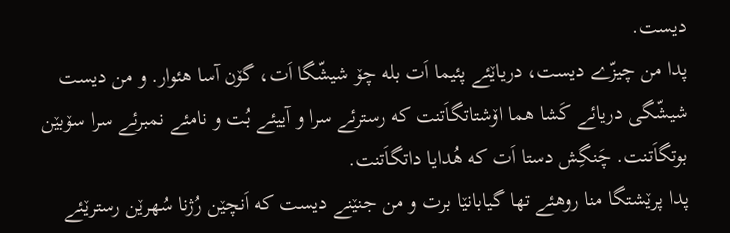دیست.
پدا من چیزّے دیست، دریاێئے پئیما اَت بله چۆ شیشّگا اَت، گۆن آسا هئوار. و من دیست شیشّگی دریائے کَشا هما اۆشتاتگاَتنت که رسترئے سرا و آییئے بُت و نامئے نمبرئے سرا سۆبێن بوتگاَتنت. چَنگِش دستا اَت که هُدایا داتگاَتنت.
پدا پرێشتگا منا روهئے تها گیابانێا برت و من جنێنے دیست که اَنچێن رُژنا سُهرێن رسترێئے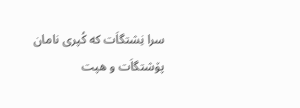سرا نِشتگاَت که کُپری نامان پۆشتگاَت و هپت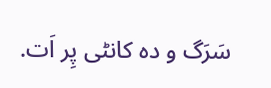سَرَگ و ده کانٹی پِر اَت.